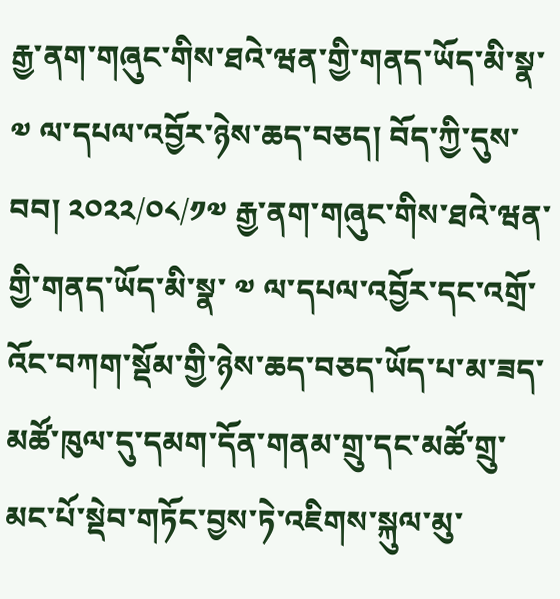རྒྱ་ནག་གཞུང་གིས་ཐའེ་ཝན་གྱི་གནད་ཡོད་མི་སྣ་ ༧ ལ་དཔལ་འབྱོར་ཉེས་ཆད་བཅད། བོད་ཀྱི་དུས་བབ། ༢༠༢༢/༠༨/༡༧ རྒྱ་ནག་གཞུང་གིས་ཐའེ་ཝན་གྱི་གནད་ཡོད་མི་སྣ་ ༧ ལ་དཔལ་འབྱོར་དང་འགྲོ་འོང་བཀག་སྡོམ་གྱི་ཉེས་ཆད་བཅད་ཡོད་པ་མ་ཟད་མཚོ་ཁུལ་དུ་དམག་དོན་གནམ་གྲུ་དང་མཚོ་གྲུ་མང་པོ་སྡེབ་གཏོང་བྱས་ཏེ་འཇིགས་སྐུལ་མུ་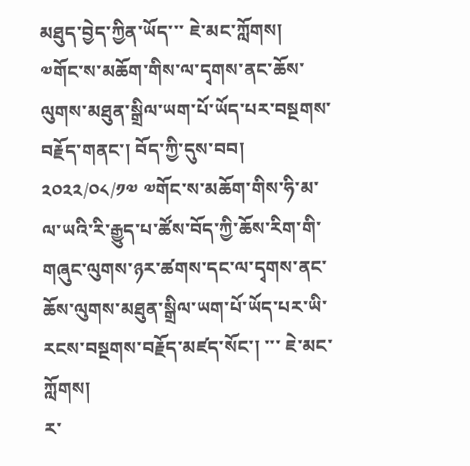མཐུད་བྱེད་ཀྱིན་ཡོད་་་ ཇེ་མང་ཀློགས།
༧གོང་ས་མཆོག་གིས་ལ་དྭགས་ནང་ཆོས་ལུགས་མཐུན་སྒྲིལ་ཡག་པོ་ཡོད་པར་བསྔགས་བརྗོད་གནང་། བོད་ཀྱི་དུས་བབ། ༢༠༢༢/༠༨/༡༧ ༧གོང་ས་མཆོག་གིས་ཧི་མ་ལ་ཡའི་རི་རྒྱུད་པ་ཚོས་བོད་ཀྱི་ཆོས་རིག་གི་གཞུང་ལུགས་ཉར་ཚགས་དང་ལ་དྭགས་ནང་ཆོས་ལུགས་མཐུན་སྒྲིལ་ཡག་པོ་ཡོད་པར་ཡི་རངས་བསྔགས་བརྗོད་མཛད་སོང་། ་་་ ཇེ་མང་ཀློགས།
ར་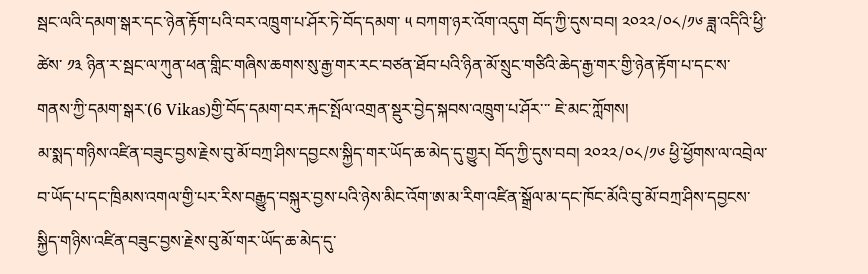སྦང་ལའི་དམག་སྒར་དང་ཉེན་རྟོག་པའི་བར་འཁྲུག་པ་ཤོར་ཏེ་བོད་དམག་ ༥ བཀག་ཉར་འོག་འདུག བོད་ཀྱི་དུས་བབ། ༢༠༢༢/༠༨/༡༦ ཟླ་འདིའི་ཕྱི་ཚེས་ ༡༣ ཉིན་ར་སྦང་ལ་ཀུན་ཕན་གླིང་གཞིས་ཆགས་སུ་རྒྱ་གར་རང་བཙན་ཐོབ་པའི་ཉིན་མོ་སྲུང་གཙིའི་ཆེད་རྒྱ་གར་གྱི་ཉེན་རྟོག་པ་དང་ས་གནས་ཀྱི་དམག་སྒར་(6 Vikas)གྱི་བོད་དམག་བར་རྐང་སྤོལ་འགྲན་སྡུར་བྱེད་སྐབས་འཁྲུག་པ་ཤོར་་་ ཇེ་མང་ཀློགས།
མ་སྨད་གཉིས་འཛིན་བཟུང་བྱས་རྗེས་བུ་མོ་བཀྲ་ཤིས་དབྱངས་སྐྱིད་གར་ཡོད་ཆ་མེད་དུ་གྱུར། བོད་ཀྱི་དུས་བབ། ༢༠༢༢/༠༨/༡༦ ཕྱི་ཕྱོགས་ལ་འབྲེལ་བ་ཡོད་པ་དང་ཁྲིམས་འགལ་གྱི་པར་རིས་བརྒྱུད་བསྐུར་བྱས་པའི་ཉེས་མིང་འོག་ཨ་མ་རིག་འཛིན་སྒྲོལ་མ་དང་ཁོང་མོའི་བུ་མོ་བཀྲ་ཤིས་དབྱངས་སྐྱིད་གཉིས་འཛིན་བཟུང་བྱས་རྗེས་བུ་མོ་གར་ཡོད་ཆ་མེད་དུ་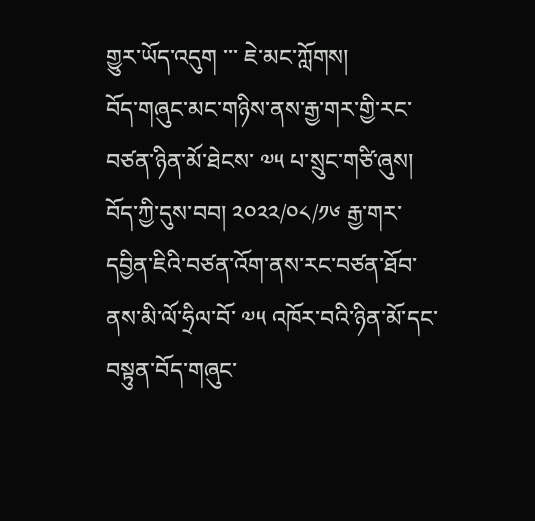གྱུར་ཡོད་འདུག ་་་ ཇེ་མང་ཀློགས།
བོད་གཞུང་མང་གཉིས་ནས་རྒྱ་གར་གྱི་རང་བཙན་ཉིན་མོ་ཐེངས་ ༧༥ པ་སྲུང་གཙི་ཞུས། བོད་ཀྱི་དུས་བབ། ༢༠༢༢/༠༨/༡༦ རྒྱ་གར་དབྱིན་ཇིའི་བཙན་འོག་ནས་རང་བཙན་ཐོབ་ནས་མི་ལོ་ཧྲིལ་བོ་ ༧༥ འཁོར་བའི་ཉིན་མོ་དང་བསྟུན་བོད་གཞུང་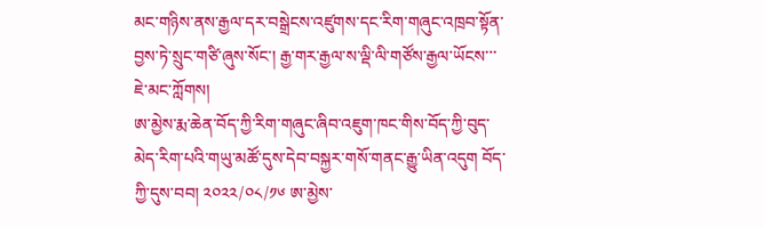མང་གཉིས་ནས་རྒྱལ་དར་བསྒྲེངས་འཛུགས་དང་རིག་གཞུང་འཁྲབ་སྟོན་བྱས་ཏེ་སྲུང་གཙི་ཞུས་སོང་། རྒྱ་གར་རྒྱལ་ས་ལྡི་ལི་གཙོས་རྒྱལ་ཡོངས་་་ ཇེ་མང་ཀློགས།
ཨ་མྱེས་རྨ་ཆེན་བོད་ཀྱི་རིག་གཞུང་ཞིབ་འཇུག་ཁང་གིས་བོད་ཀྱི་བུད་མེད་རིག་པའི་གཡུ་མཚོ་དུས་དེབ་བསྐྱར་གསོ་གནང་རྒྱུ་ཡིན་འདུག བོད་ཀྱི་དུས་བབ། ༢༠༢༢/༠༨/༡༦ ཨ་མྱེས་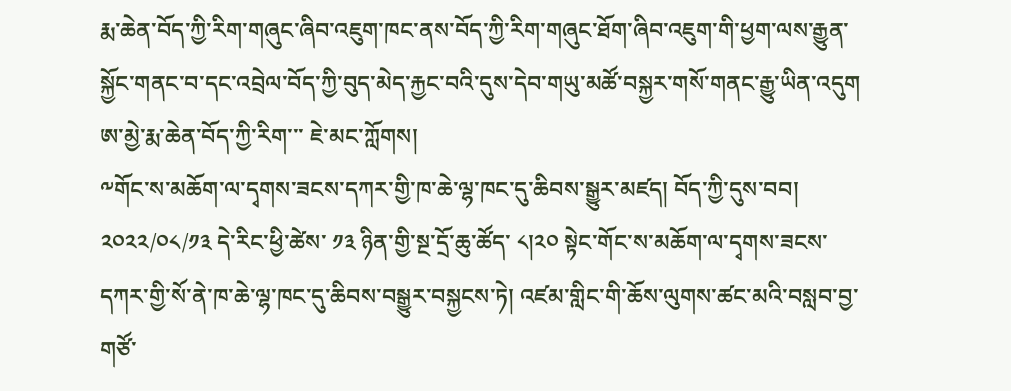རྨ་ཆེན་བོད་ཀྱི་རིག་གཞུང་ཞིབ་འཇུག་ཁང་ནས་བོད་ཀྱི་རིག་གཞུང་ཐོག་ཞིབ་འཇུག་གི་ཕྱག་ལས་རྒྱུན་སྐྱོང་གནང་བ་དང་འབྲེལ་བོད་ཀྱི་བུད་མེད་རྐྱང་བའི་དུས་དེབ་གཡུ་མཚོ་བསྐྱར་གསོ་གནང་རྒྱུ་ཡིན་འདུག ཨ་མྱེ་རྨ་ཆེན་བོད་ཀྱི་རིག་་་ ཇེ་མང་ཀློགས།
༸གོང་ས་མཆོག་ལ་དྭགས་ཟངས་དཀར་གྱི་ཁ་ཆེ་ལྷ་ཁང་དུ་ཆིབས་སྒྱུར་མཛད། བོད་ཀྱི་དུས་བབ། ༢༠༢༢/༠༨/༡༣ དེ་རིང་ཕྱི་ཚེས་ ༡༣ ཉིན་གྱི་སྔ་དྲོ་ཆུ་ཚོད་ ༨།༢༠ སྟེང་གོང་ས་མཆོག་ལ་དྭགས་ཟངས་དཀར་གྱི་སོ་ནེ་ཁ་ཆེ་ལྷ་ཁང་དུ་ཆིབས་བསྒྱུར་བསྐྱངས་ཏེ། འཛམ་གླིང་གི་ཆོས་ལུགས་ཚང་མའི་བསླབ་བྱ་གཙོ་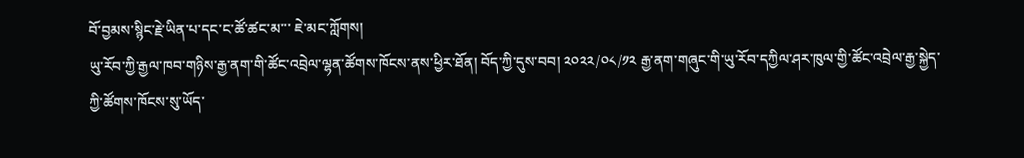བོ་བྱམས་སྙིང་རྗེ་ཡིན་པ་དང་ང་ཚོ་ཚང་མ་་་ ཇེ་མང་ཀློགས།
ཡུ་རོབ་ཀྱི་རྒྱལ་ཁབ་གཉིས་རྒྱ་ནག་གི་ཚོང་འབྲེལ་ལྷན་ཚོགས་ཁོངས་ནས་ཕྱིར་ཐོན། བོད་ཀྱི་དུས་བབ། ༢༠༢༢/༠༨/༡༢ རྒྱ་ནག་གཞུང་གི་ཡུ་རོབ་དཀྱིལ་ཤར་ཁུལ་གྱི་ཚོང་འབྲེལ་རྒྱ་སྐྱེད་ཀྱི་ཚོགས་ཁོངས་སུ་ཡོད་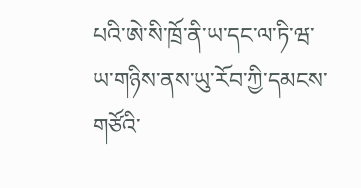པའི་ཨེ་སི་ཁྲོ་ནི་ཡ་དང་ལ་ཏི་ཝ་ཡ་གཉིས་ནས་ཡུ་རོབ་ཀྱི་དམངས་གཙོའི་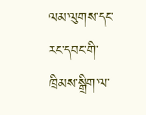ལམ་ལུགས་དང་རང་དབང་གི་ཁྲིམས་སྒྲིག་ལ་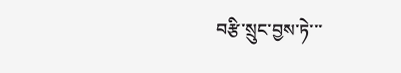བརྩི་སྲུང་བྱས་ཏེ་་་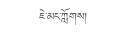ཇེ་མང་ཀློགས།